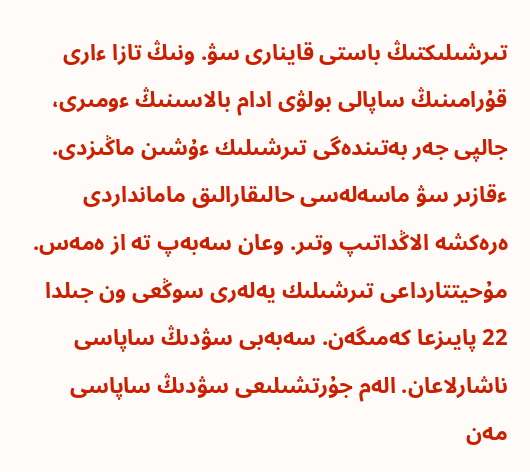تىرشىلىكتىڭ باستى قاينارى سۋ. ونىڭ تازا ءارى قۇرامىنىڭ ساپالى بولۋى ادام بالاسىنىڭ ءومىرى، جالپى جەر بەتىندەگى تىرشىلىك ءۇشىن ماڭىزدى. ءقازىر سۋ ماسەلەسى حالىقارالىق مامانداردى ەرەكشە الاڭداتىپ وتىر. وعان سەبەپ تە از ەمەس. مۇحيتتارداعى تىرشىلىك يەلەرى سوڭعى ون جىلدا 22 پايىزعا كەمىگەن. سەبەبى سۋدىڭ ساپاسى ناشارلاعان. الەم جۇرتشىلىعى سۋدىڭ ساپاسى مەن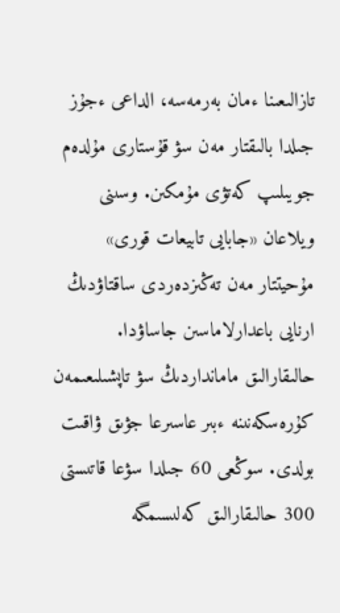تازالىعىنا ءمان بەرمەسە، الداعى ءجۇز جىلدا بالىقتار مەن سۋ قۇستارى مۇلدەم جويىلىپ كەتۋى مۇمكىن. وسىنى ويلاعان «جابايى تابيعات قورى» مۇحيتتار مەن تەڭىزدەردى ساقتاۋدىڭ ارنايى باعدارلاماسىن جاساۋدا.
حالىقارالىق مامانداردىڭ سۋ تاپشىلىعىمەن كۇرەسكەنىنە ءبىر عاسىرعا جۋىق ۋاقىت بولدى. سوڭعى 60 جىلدا سۋعا قاتىستى 300 حالىقارالىق كەلىسىمگە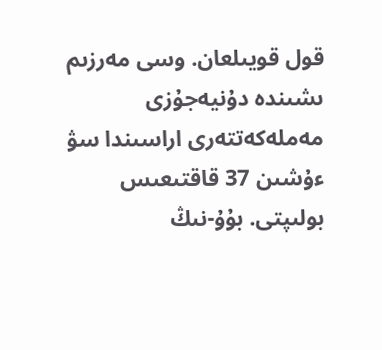قول قويىلعان. وسى مەرزىم ىشىندە دۇنيەجۇزى مەملەكەتتەرى اراسىندا سۋ ءۇشىن 37 قاقتىعىس بولىپتى. بۇۇ-نىڭ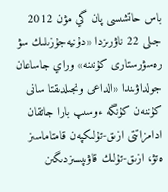باس حاتشىسى پان گي مۋن 2012 جىلى 22 ناۋرىزدا «دۇنيەجۇزىلىك سۋ رەسۋرستارى كۇنىنە» وراي جاساعان جولداۋىندا «الداعى ونجىلدىقتا سانى كۇننەن كۇنگە ءوسىپ بارا جاتقان ادامزاتتى ازىق-تۇلىكپەن قامتاماسىز ەتۋ، ازىق-تۇلىك قاۋىپسىزدىگىن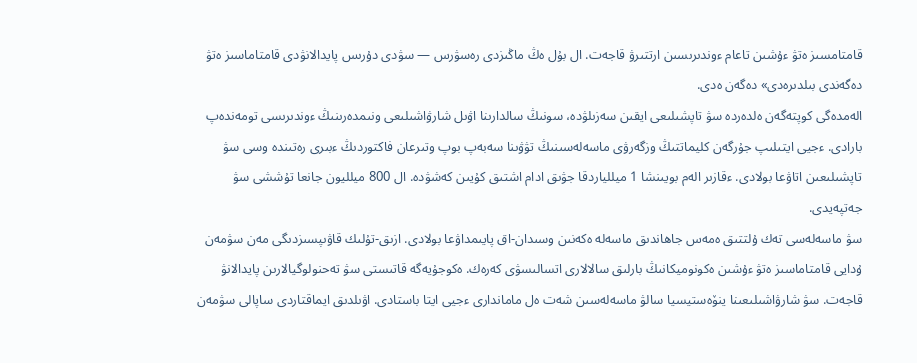قامتامسىز ەتۋ ءۇشىن تاعام ءوندىرىسىن ارتتىرۋ قاجەت. ال بۇل ەڭ ماڭىزدى رەسۋرس — سۋدى دۇرىس پايدالانۋدى قامتاماسىز ەتۋ دەگەندى بىلدىرەدى» دەگەن ەدى.
الەمدەگى كوپتەگەن ەلدەردە سۋ تاپشىلىعى ايقىن سەزىلۋدە، سونىڭ سالدارىنا اۋىل شارۋاشىلىعى ونىمدەرىنىڭ ءوندىرىسى تومەندەپ بارادى. ءجيى ايتىلىپ جۇرگەن كليماتتىڭ وزگەرۋى ماسەلەسىنىڭ تۋۋىنا سەبەپ بوپ وتىرعان فاكتوردىڭ ءبىرى رەتىندە وسى سۋ تاپشىلىعىن اتاۋعا بولادى. ءقازىر الەم بويىنشا 1 ميللياردقا جۋىق ادام اشتىق كۇيىن كەشۋدە. ال 800 ميلليون جانعا تۇششى سۋ جەتپەيدى.
سۋ ماسەلەسى تەك ۇلتتىق ەمەس جاھاندىق ماسەلە ەكەنىن وسىدان-اق پايىمداۋعا بولادى. ازىق-تۇلىك قاۋىپسىزدىگى مەن سۋمەن ۇدايى قامتاماسىز ەتۋ ءۇشىن ەكونوميكانىڭ بارلىق سالالارى اتسالىسۋى كەرەك. ەكوجۇيەگە قاتىستى سۋ تەحنولوگيالارىن پايدالانۋ قاجەت. سۋ شارۋاشىلىعىنا ينۆەستيسيا سالۋ ماسەلەسىن شەت ەل ماماندارى ءجيى ايتا باستادى. اۋىلدىق ايماقتاردى ساپالى سۋمەن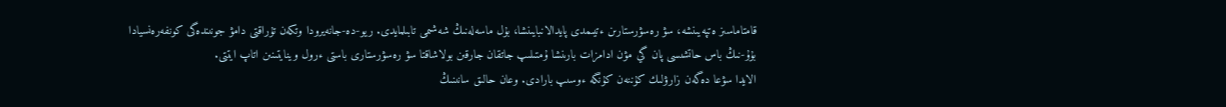قامتاماسىز ەتپەيىنشە، سۋ رەسۋرستارىن ءتيىمدى پايدالانبايىنشا، بۇل ماسەلەنىڭ شەشىمى تابىلمايدى. ريو-دە-جانەيرودا وتكەن تۇراقتى دامۋ جونىندەگى كونفەرەنسيادا بۇۇ-نىڭ باس حاتشىسى پان گي مۋن ادامزات بارىنشا ۇمتىلىپ جاتقان جارقىن بولاشاقتا سۋ رەسۋرستارى باستى ءرول وينايتىنىن اتاپ ايتتى.
الايدا سۋعا دەگەن زارۋلىك كۇننەن كۇنگە ءوسىپ بارادى. وعان حالىق سانىنىڭ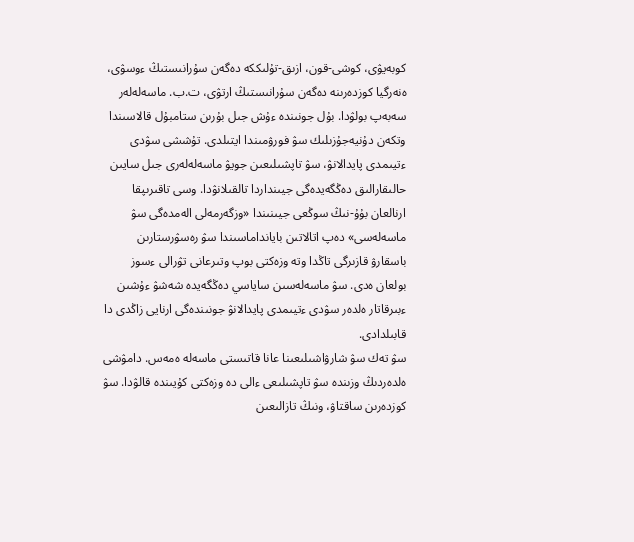كوبەيۋى، كوشى-قون، ازىق-تۇلىككە دەگەن سۇرانىستىڭ ءوسۋى، ەنەرگيا كوزدەرىنە دەگەن سۇرانىستىڭ ارتۋى، ت.ب. ماسەلەلەر سەبەپ بولۋدا. بۇل جونىندە ءۇش جىل بۇرىن ستامبۇل قالاسىندا وتكەن دۇنيەجۇزىلىك سۋ فورۋمىندا ايتىلدى. تۇششى سۋدى ءتيىمدى پايدالانۋ، سۋ تاپشىلىعىن جويۋ ماسەلەلەرى جىل سايىن حالىقارالىق دەڭگەيدەگى جيىنداردا تالقىلانۋدا. وسى تاقىرىپقا ارنالعان بۇۇ-نىڭ سوڭعى جيىنىندا «وزگەرمەلى الەمدەگى سۋ ماسەلەسى» دەپ اتالاتىن بايانداماسىندا سۋ رەسۋرستارىن باسقارۋ قازىرگى تاڭدا وتە وزەكتى بوپ وتىرعانى تۋرالى ءسوز بولعان ەدى. سۋ ماسەلەسىن ساياسي دەڭگەيدە شەشۋ ءۇشىن ءبىرقاتار ەلدەر سۋدى ءتيىمدى پايدالانۋ جونىندەگى ارنايى زاڭدى دا قابىلدادى.
سۋ تەك سۋ شارۋاشىلىعىنا عانا قاتىستى ماسەلە ەمەس. دامۋشى ەلدەردىڭ وزىندە سۋ تاپشىلىعى ءالى دە وزەكتى كۇيىندە قالۋدا. سۋ كوزدەرىن ساقتاۋ، ونىڭ تازالىعىن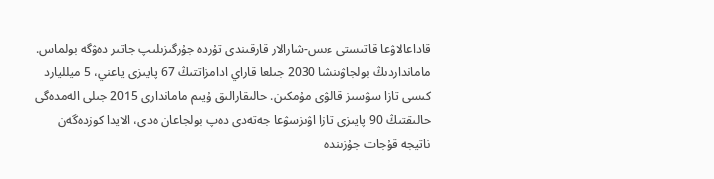قاداعالاۋعا قاتىستى ءىس-شارالار قارقىندى تۇردە جۇرگىزىلىپ جاتىر دەۋگە بولماس. مامانداردىڭ بولجاۋىنشا 2030 جىلعا قاراي ادامزاتتىڭ 67 پايىزى ياعني، 5 ميلليارد كىسى تازا سۋسىز قالۋى مۇمكىن. حالىقارالىق ۇيىم ماماندارى 2015 جىلى الەمدەگى حالىقتىڭ 90 پايىزى تازا اۋىزسۋعا جەتەدى دەپ بولجاعان ەدى، الايدا كوزدەگەن ناتيجە قۇجات جۇزىندە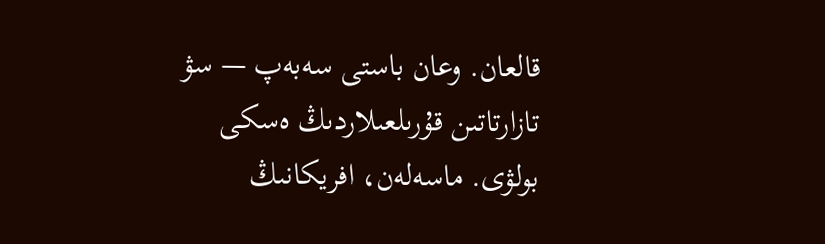قالعان. وعان باستى سەبەپ — سۋ تازارتاتىن قۇرىلعىلاردىڭ ەسكى بولۋى. ماسەلەن، افريكانىڭ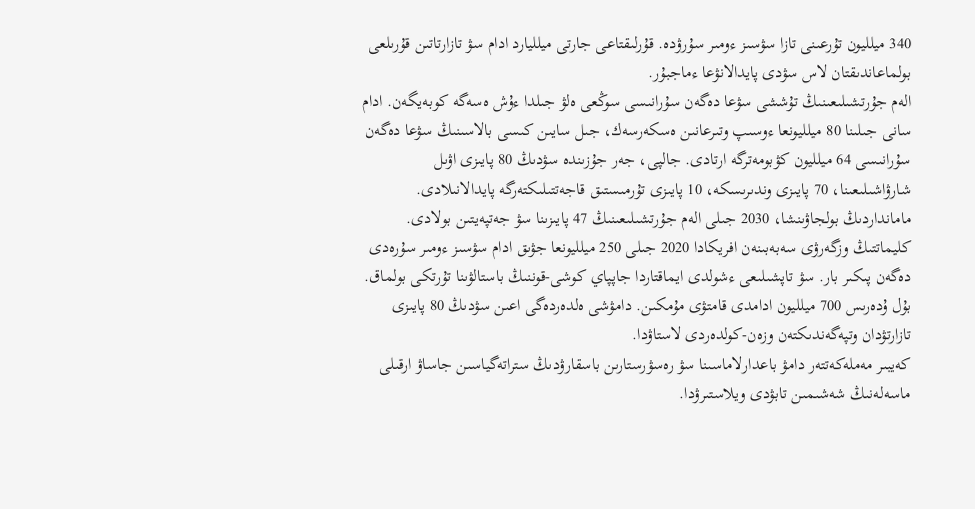340 ميلليون تۇرعىنى تازا سۋسىز ءومىر سۇرۋدە. قۇرلىقتاعى جارتى ميلليارد ادام سۋ تازارتاتىن قۇرىلعى بولماعاندىقتان لاس سۋدى پايدالانۋعا ءماجبۇر.
الەم جۇرتشىلىعىنىڭ تۇششى سۋعا دەگەن سۇرانىسى سوڭعى ەلۋ جىلدا ءۇش ەسەگە كوبەيگەن. ادام سانى جىلىنا 80 ميلليونعا ءوسىپ وتىرعانىن ەسكەرسەك، جىل سايىن كىسى بالاسىنىڭ سۋعا دەگەن سۇرانىسى 64 ميلليون كۋبومەترگە ارتادى. جالپى، جەر جۇزىندە سۋدىڭ 80 پايىزى اۋىل شارۋاشىلىعىنا، 70 پايىزى وندىرىسكە، 10 پايىزى تۇرمىستىق قاجەتتىلىكتەرگە پايدالانىلادى.
مامانداردىڭ بولجاۋىنشا، 2030 جىلى الەم جۇرتشىلىعىنىڭ 47 پايىزىنا سۋ جەتپەيتىن بولادى. كليماتتىڭ وزگەرۋى سەبەبىنەن افريكادا 2020 جىلى 250 ميلليونعا جۋىق ادام سۋسىز ءومىر سۇرەدى دەگەن پىكىر بار. سۋ تاپشىلىعى ءشولدى ايماقتاردا جاپپاي كوشى-قوننىڭ باستالۋىنا تۇرتكى بولماق. بۇل ۇدەرىس 700 ميلليون ادامدى قامتۋى مۇمكىن. دامۋشى ەلدەردەگى اعىن سۋدىڭ 80 پايىزى تازارتۋدان وتپەگەندىكتەن وزەن-كولدەردى لاستاۋدا.
كەيبىر مەملەكەتتەر دامۋ باعدارلاماسىنا سۋ رەسۋرستارىن باسقارۋدىڭ ستراتەگياسىن جاساۋ ارقىلى ماسەلەنىڭ شەشىمىن تابۋدى ويلاستىرۋدا.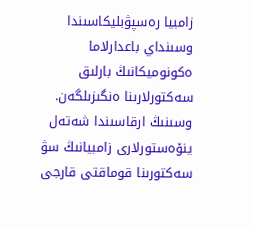زامبيا رەسپۋبليكاسىندا وسىنداي باعدارلاما ەكونوميكانىڭ بارلىق سەكتورلارىنا ەنگىزىلگەن. وسىنىڭ ارقاسىندا شەتەل ينۆەستورلارى زامبيانىڭ سۋ سەكتورىنا قوماقتى قارجى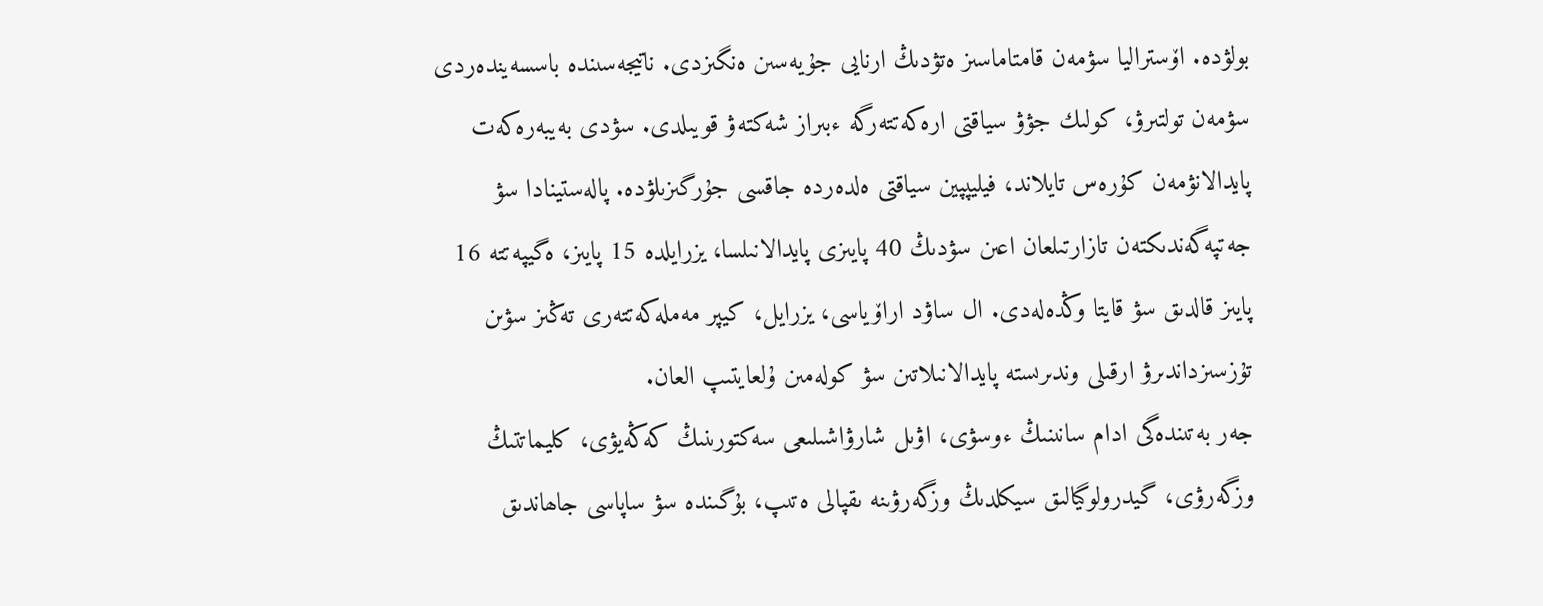بولۋدە. اۆستراليا سۋمەن قامتاماسىز ەتۋدىڭ ارنايى جۇيەسىن ەنگىزدى. ناتيجەسىندە باسسەيندەردى سۋمەن تولتىرۋ، كولىك جۋۋ سياقتى ارەكەتتەرگە ءبىراز شەكتەۋ قويىلدى. سۋدى بەيبەرەكەت پايدالانۋمەن كۇرەس تايلاند، فيليپپين سياقتى ەلدەردە جاقسى جۇرگىزىلۋدە. پالەستينادا سۋ جەتپەگەندىكتەن تازارتىلعان اعىن سۋدىڭ 40 پايىزى پايدالانىلسا، يزرايلدە 15 پايىز، ەگيپەتتە 16 پايىز قالدىق سۋ قايتا وڭدەلەدى. ال ساۋد اراۆياسى، يزرايل، كيپر مەملەكەتتەرى تەڭىز سۋىن تۇزسىزداندىرۋ ارقىلى وندىرىستە پايدالانىلاتىن سۋ كولەمىن ۇلعايتىپ العان.
جەر بەتىندەگى ادام سانىنىڭ ءوسۋى، اۋىل شارۋاشىلىعى سەكتورىنىڭ كەڭەيۋى، كليماتتىڭ وزگەرۋى، گيدرولوگيالىق سيكلدىڭ وزگەرۋىنە ىقپالى ەتىپ، بۇگىندە سۋ ساپاسى جاھاندىق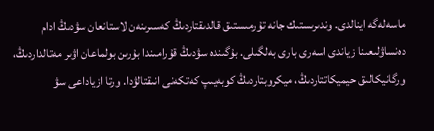ماسەلەگە اينالدى. وندىرىستىك جانە تۇرمىستىق قالدىقتاردىڭ كەسىرىنەن لاستانعان سۋدىڭ ادام دەنساۋلىعىنا زياندى اسەرى بارى بەلگىلى. بۇگىندە سۋدىڭ قۇرامىندا بۇرىن بولماعان اۋىر مەتالداردىڭ، ورگانيكالىق حيميكاتتاردىڭ، ميكروبتاردىڭ كوبەيىپ كەتكەنى انىقتالۋدا. ورتا ازياداعى سۋ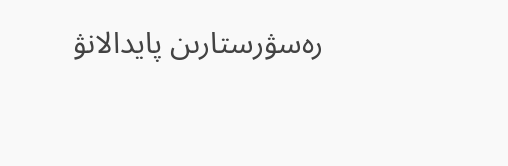رەسۋرستارىن پايدالانۋ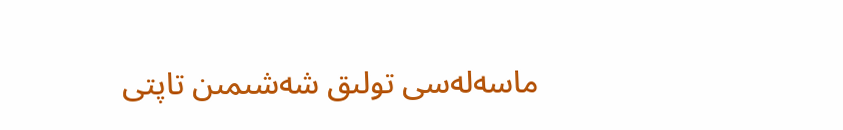ماسەلەسى تولىق شەشىمىن تاپتى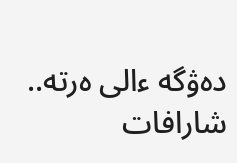دەۋگە ءالى ەرتە..
شارافات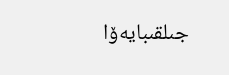جىلقىبايەۆا